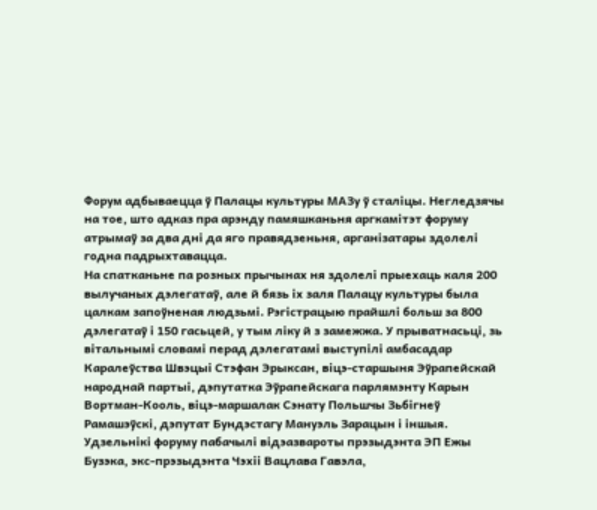Форум адбываецца ў Палацы культуры МАЗу ў сталіцы. Негледзячы на тое, што адказ пра арэнду памяшканьня аргкамітэт форуму атрымаў за два дні да яго правядзеньня, арганізатары здолелі годна падрыхтавацца.
На спатканьне па розных прычынах ня здолелі прыехаць каля 200 вылучаных дэлегатаў, але й бязь іх заля Палацу культуры была цалкам запоўненая людзьмі. Рэгістрацыю прайшлі больш за 800 дэлегатаў і 150 гасьцей, у тым ліку й з замежжа. У прыватнасьці, зь вітальнымі словамі перад дэлегатамі выступілі амбасадар Каралеўства Швэцыі Стэфан Эрыксан, віцэ-старшыня Эўрапейскай народнай партыі, дэпутатка Эўрапейскага парлямэнту Карын Вортман-Кооль, віцэ-маршалак Сэнату Польшчы Зьбігнеў Рамашэўскі, дэпутат Бундэстагу Мануэль Зарацын і іншыя. Удзельнікі форуму пабачылі відэазвароты прэзыдэнта ЭП Ежы Бузэка, экс-прэзыдэнта Чэхіі Вацлава Гавэла,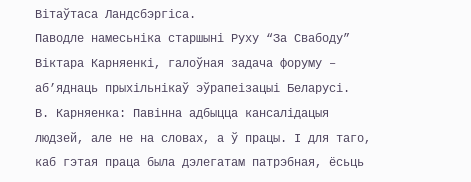Вітаўтаса Ландсбэргіса.
Паводле намесьніка старшыні Руху “За Свабоду” Віктара Карняенкі, галоўная задача форуму – аб’яднаць прыхільнікаў эўрапеізацыі Беларусі.
В. Карняенка: Павінна адбыцца кансалідацыя людзей, але не на словах, а ў працы. І для таго, каб гэтая праца была дэлегатам патрэбная, ёсьць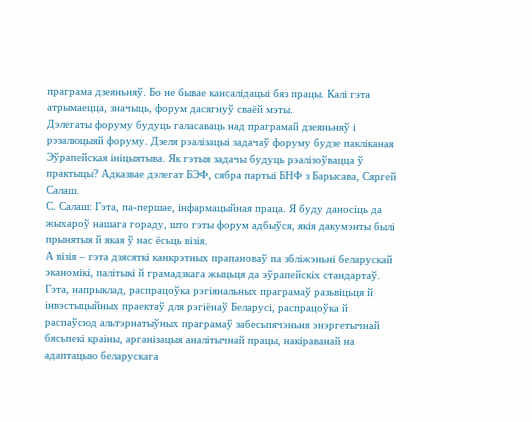праграма дзеяньняў. Бо не бывае кансалідацыі бяз працы. Калі гэта атрымаецца, значыць, форум дасягнуў сваёй мэты.
Дэлегаты форуму будуць галасаваць над праграмай дзеяньняў і рэзалюцыяй форуму. Дзеля рэалізацыі задачаў форуму будзе пакліканая Эўрапейская ініцыятыва. Як гэтыя задачы будуць рэалізоўвацца ў практыцы? Адказвае дэлегат БЭФ, сябра партыі БНФ з Барысава, Сяргей Салаш.
С. Салаш: Гэта, па-першае, інфармацыйная праца. Я буду даносіць да жыхароў нашага гораду, што гэты форум адбыўся, якія дакумэнты былі прынятыя й якая ў нас ёсьць візія.
А візія – гэта дзясяткі канкрэтных прапановаў па збліжэньні беларускай эканомікі, палітыкі й грамадзкага жыцьця да эўрапейскіх стандартаў. Гэта, напрыклад, распрацоўка рэгіянальных праграмаў разьвіцьця й інвэстыцыйных праектаў для рэгіёнаў Беларусі, распрацоўка й распаўсюд альтэрнатыўных праграмаў забесьпячэньня энэргетычнай бясьпекі краіны, арганізацыя аналітычнай працы, накіраванай на адаптацыю беларускага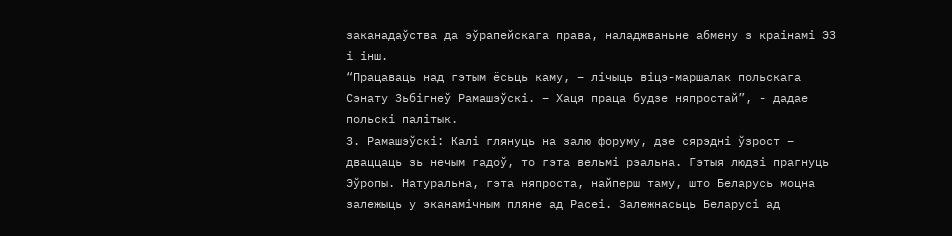заканадаўства да эўрапейскага права, наладжваньне абмену з краінамі ЭЗ і інш.
“Працаваць над гэтым ёсьць каму, – лічыць віцэ-маршалак польскага Сэнату Зьбігнеў Рамашэўскі. – Хаця праца будзе няпростай”, - дадае польскі палітык.
З. Рамашэўскі: Калі глянуць на залю форуму, дзе сярэдні ўзрост – дваццаць зь нечым гадоў, то гэта вельмі рэальна. Гэтыя людзі прагнуць Эўропы. Натуральна, гэта няпроста, найперш таму, што Беларусь моцна залежыць у эканамічным пляне ад Расеі. Залежнасьць Беларусі ад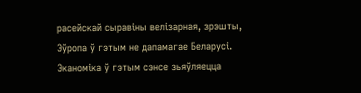расейскай сыравіны велізарная, зрэшты, Эўропа ў гэтым не дапамагае Беларусі. Эканоміка ў гэтым сэнсе зьяўляецца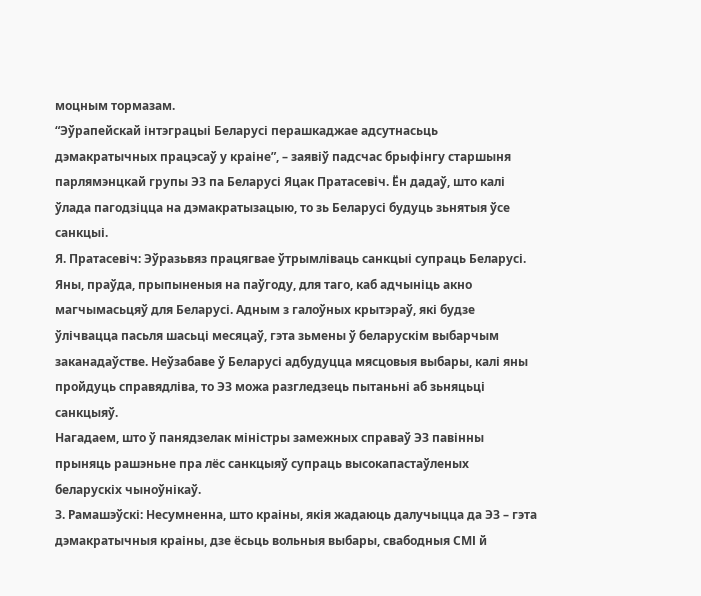моцным тормазам.
“Эўрапейскай інтэграцыі Беларусі перашкаджае адсутнасьць дэмакратычных працэсаў у краіне”, – заявіў падсчас брыфінгу старшыня парлямэнцкай групы ЭЗ па Беларусі Яцак Пратасевіч. Ён дадаў, што калі ўлада пагодзіцца на дэмакратызацыю, то зь Беларусі будуць зьнятыя ўсе санкцыі.
Я. Пратасевіч: Эўразьвяз працягвае ўтрымліваць санкцыі супраць Беларусі. Яны, праўда, прыпыненыя на паўгоду, для таго, каб адчыніць акно магчымасьцяў для Беларусі. Адным з галоўных крытэраў, які будзе ўлічвацца пасьля шасьці месяцаў, гэта зьмены ў беларускім выбарчым заканадаўстве. Неўзабаве ў Беларусі адбудуцца мясцовыя выбары, калі яны пройдуць справядліва, то ЭЗ можа разгледзець пытаньні аб зьняцьці санкцыяў.
Нагадаем, што ў панядзелак міністры замежных справаў ЭЗ павінны прыняць рашэньне пра лёс санкцыяў супраць высокапастаўленых беларускіх чыноўнікаў.
З. Рамашэўскі: Несумненна, што краіны, якія жадаюць далучыцца да ЭЗ – гэта дэмакратычныя краіны, дзе ёсьць вольныя выбары, свабодныя СМІ й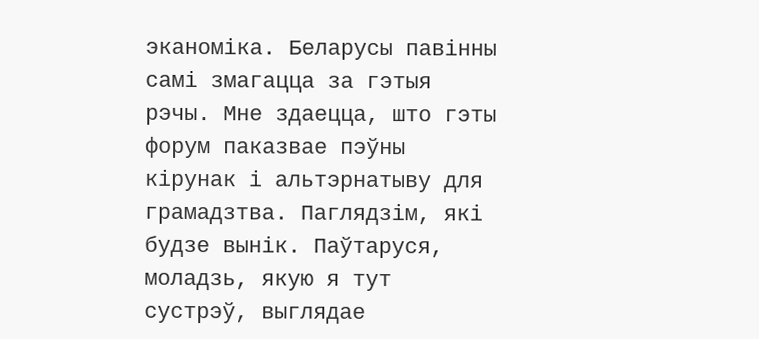эканоміка. Беларусы павінны самі змагацца за гэтыя рэчы. Мне здаецца, што гэты форум паказвае пэўны кірунак і альтэрнатыву для грамадзтва. Паглядзім, які будзе вынік. Паўтаруся, моладзь, якую я тут сустрэў, выглядае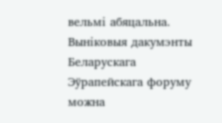вельмі абяцальна.
Выніковыя дакумэнты Беларускага Эўрапейскага форуму можна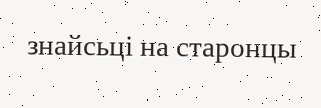знайсьці на старонцы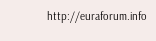http://euraforum.info